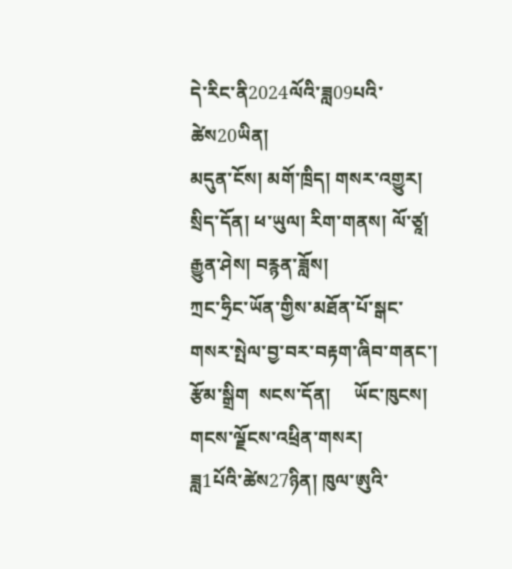དེ་རིང་ནི2024ལོའི་ཟླ09པའི་ཚེས20ཡིན།
མདུན་ངོས། མགོ་ཁྲིད། གསར་འགྱུར། སྲིད་དོན། ཕ་ཡུལ། རིག་གནས། ལོ་ཙཱ། རྒྱུན་ཤེས། བརྙན་ཟློས།
ཀྲང་ཧྲིང་ཡོན་གྱིས་མཐོན་པོ་སྒང་གསར་སྤེལ་བྱ་བར་བརྟག་ཞིབ་གནང་།
རྩོམ་སྒྲིག  སངས་དོན།     ཡོང་ཁུངས།  གངས་ལྗོངས་འཕྲིན་གསར།
ཟླ1པོའི་ཚེས27ཉིན། ཁུལ་ཨུའི་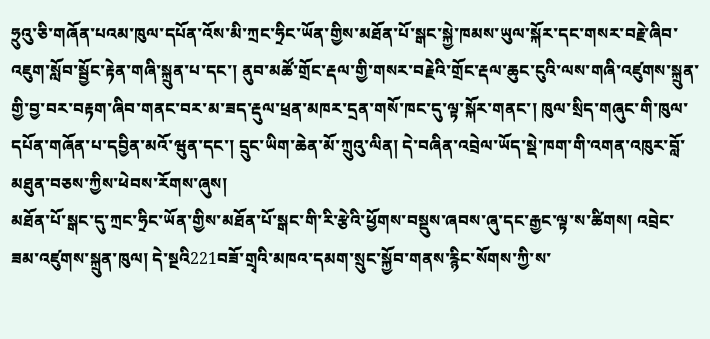ཧྲུའུ་ཅི་གཞོན་པའམ་ཁུལ་དཔོན་འོས་མི་ཀྲང་ཧྲིང་ཡོན་གྱིས་མཐོན་པོ་སྒང་སྐྱེ་ཁམས་ཡུལ་སྐོར་དང་གསར་བརྗེ་ཞིབ་འཇུག་སློབ་སྦྱོང་རྟེན་གཞི་སྐྲུན་པ་དང་། ནུབ་མཚོ་གྲོང་རྡལ་གྱི་གསར་བརྗེའི་གྲོང་རྡལ་ཆུང་ངུའི་ལས་གཞི་འཛུགས་སྐྲུན་གྱི་བྱ་བར་བརྟག་ཞིབ་གནང་བར་མ་ཟད་རྡུལ་ཕྲན་མཁར་དྲན་གསོ་ཁང་དུ་ལྟ་སྐོར་གནང་། ཁུལ་སྲིད་གཞུང་གི་ཁུལ་དཔོན་གཞོན་པ་དབྱིན་མའོ་ཝུན་དང་། དྲུང་ཡིག་ཆེན་མོ་ཀྲུའུ་ལིན། དེ་བཞིན་འབྲེལ་ཡོད་སྡེ་ཁག་གི་འགན་འཁུར་བློ་མཐུན་བཅས་ཀྱིས་ཕེབས་རོགས་ཞུས།
མཐོན་པོ་སྒང་དུ་ཀྲང་ཧྲིང་ཡོན་གྱིས་མཐོན་པོ་སྒང་གི་རི་རྩེའི་ཕྱོགས་བསྡུས་ཞབས་ཞུ་དང་རྒྱང་ལྟ་ས་ཚིགས། འབྲེང་ཟམ་འཛུགས་སྐྲུན་ཁུལ། དེ་སྔའི221བཟོ་གྲྭའི་མཁའ་དམག་སྲུང་སྐྱོབ་གནས་རྙིང་སོགས་ཀྱི་ས་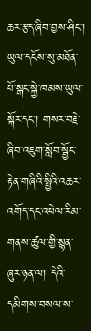ཆར་རྩད་ཞིབ་བྱས་ཤིང་། ཡུལ་དངོས་སུ་མཐོན་པོ་སྒང་སྐྱེ་ཁམས་ཡུལ་སྐོར་དང་། གསར་བརྗེ་ཞིབ་འཇུག་སློབ་སྦྱོང་རྟེན་གཞིའི་སྤྱིའི་འཆར་འགོད་དང་འཕེལ་རིམ་གནས་ཚུལ་གྱི་སྙན་ཞུར་ཉན་ལ། དེའི་དམིགས་བསལ་ས་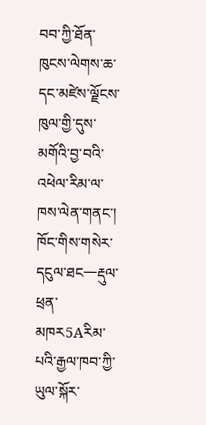བབ་ཀྱི་ཐོན་ཁུངས་ལེགས་ཆ་དང་མཛེས་ལྗོངས་ཁུལ་གྱི་དུས་མགོའི་བྱ་བའི་འཕེལ་རིམ་ལ་ཁས་ལེན་གནང་། ཁོང་གིས་གསེར་དངུལ་ཐང一རྡུལ་ཕྲན་མཁར5Aརིམ་པའི་རྒྱལ་ཁབ་ཀྱི་ཡུལ་སྐོར་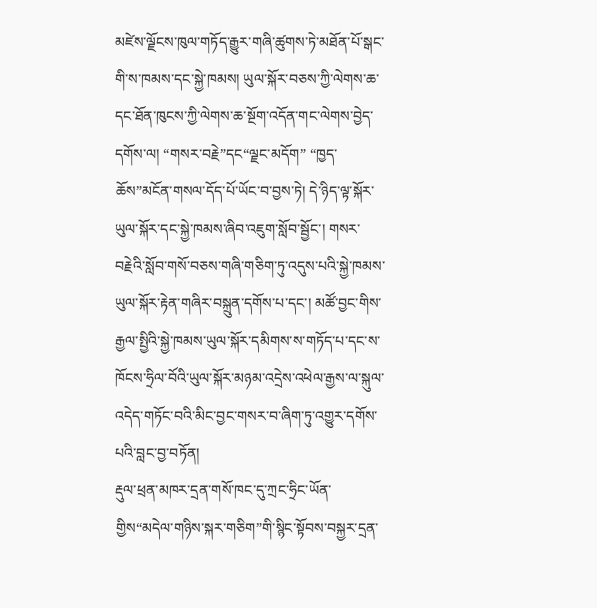མཛེས་ལྗོངས་ཁུལ་གཏོད་རྒྱུར་གཞི་ཚུགས་ཏེ་མཐོན་པོ་སྒང་གི་ས་ཁམས་དང་སྐྱེ་ཁམས། ཡུལ་སྐོར་བཅས་ཀྱི་ལེགས་ཆ་དང་ཐོན་ཁུངས་ཀྱི་ལེགས་ཆ་སྔོག་འདོན་གང་ལེགས་བྱེད་དགོས་ལ། “གསར་བརྗེ”དང“ལྗང་མདོག” “ཁྱད་ཆོས”མངོན་གསལ་དོད་པོ་ཡོང་བ་བྱས་ཏེ། དེ་ཉིད་ལྟ་སྐོར་ཡུལ་སྐོར་དང་སྐྱེ་ཁམས་ཞིབ་འཇུག་སློབ་སྦྱོང་། གསར་བརྗེའི་སློབ་གསོ་བཅས་གཞི་གཅིག་ཏུ་འདུས་པའི་སྐྱེ་ཁམས་ཡུལ་སྐོར་རྟེན་གཞིར་བསྐྲུན་དགོས་པ་དང་། མཚོ་བྱང་གིས་རྒྱལ་སྤྱིའི་སྐྱེ་ཁམས་ཡུལ་སྐོར་དམིགས་ས་གཏོད་པ་དང་ས་ཁོངས་ཧྲིལ་བོའི་ཡུལ་སྐོར་མཉམ་འདྲེས་འཕེལ་རྒྱས་ལ་སྐུལ་འདེད་གཏོང་བའི་མིང་བྱང་གསར་བ་ཞིག་ཏུ་འགྱུར་དགོས་པའི་བླང་བྱ་བཏོན།
རྡུལ་ཕྲན་མཁར་དྲན་གསོ་ཁང་དུ་ཀྲང་ཧྲིང་ཡོན་གྱིས“མདེལ་གཉིས་སྐར་གཅིག”གི་སྙིང་སྟོབས་བསྐྱར་དྲན་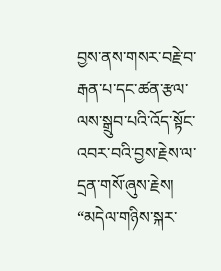བྱས་ནས་གསར་བརྗེ་བ་རྒན་པ་དང་ཚན་རྩལ་ལས་སྒྲུབ་པའི་འོད་སྟོང་འབར་བའི་བྱས་རྗེས་ལ་དྲན་གསོ་ཞུས་རྗེས། “མདེལ་གཉིས་སྐར་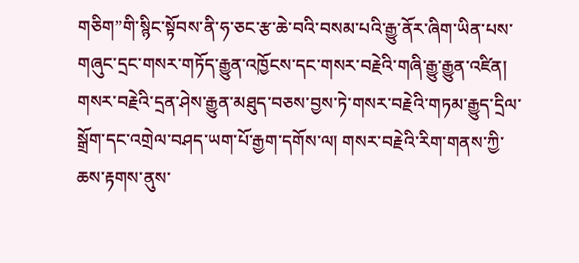གཅིག”གི་སྙིང་སྟོབས་ནི་ཧ་ཅང་རྩ་ཆེ་བའི་བསམ་པའི་རྒྱུ་ནོར་ཞིག་ཡིན་པས་གཞུང་དྲང་གསར་གཏོད་རྒྱུན་འཁྱོངས་དང་གསར་བརྗེའི་གཞི་རྒྱུ་རྒྱུན་འཛིན། གསར་བརྗེའི་དྲན་ཤེས་རྒྱུན་མཐུད་བཅས་བྱས་ཏེ་གསར་བརྗེའི་གཏམ་རྒྱུད་དྲིལ་སྒྲོག་དང་འགྲེལ་བཤད་ཡག་པོ་རྒྱག་དགོས་ལ། གསར་བརྗེའི་རིག་གནས་ཀྱི་ཆས་རྟགས་ནུས་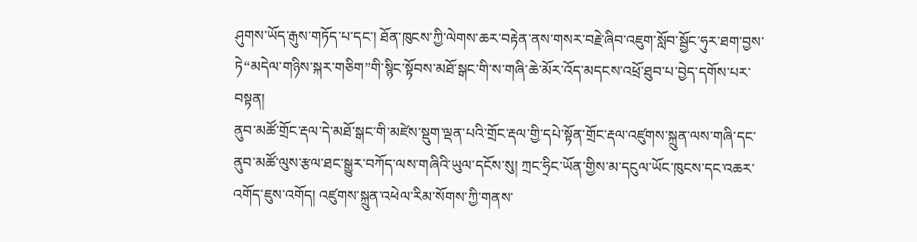ཤུགས་ཡོད་རྒུས་གཏོད་པ་དང་། ཐོན་ཁུངས་ཀྱི་ལེགས་ཆར་བརྟེན་ནས་གསར་བརྗེ་ཞིབ་འཇུག་སློབ་སྦྱོང་ཧུར་ཐག་བྱས་ཏེ“མདེལ་གཉིས་སྐར་གཅིག”གི་སྙིང་སྟོབས་མཐོ་སྒང་གི་ས་གཞི་ཆེ་མོར་འོད་མདངས་འཕྲོ་ཐུབ་པ་བྱེད་དགོས་པར་བསྟན།
ནུབ་མཚོ་གྲོང་རྡལ་དེ་མཐོ་སྒང་གི་མཛེས་སྡུག་ལྡན་པའི་གྲོང་རྡལ་གྱི་དཔེ་སྟོན་གྲོང་རྡལ་འཛུགས་སྐྲུན་ལས་གཞི་དང་ནུབ་མཚོ་ལུས་རྩལ་ཐང་སྒྱུར་བཀོད་ལས་གཞིའི་ཡུལ་དངོས་སུ། ཀྲང་ཧྲིང་ཡོན་གྱིས་མ་དངུལ་ཡོང་ཁུངས་དང་འཆར་འགོད་ཇུས་འགོད། འཛུགས་སྐྲུན་འཕེལ་རིམ་སོགས་ཀྱི་གནས་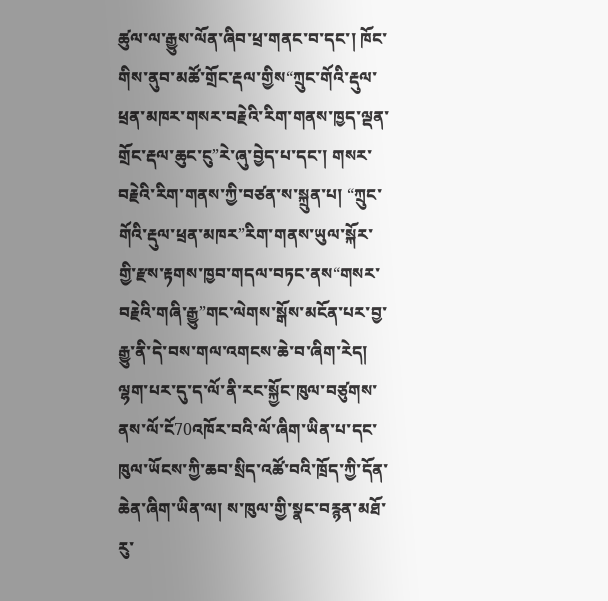ཚུལ་ལ་རྒྱུས་ལོན་ཞིབ་ཕྲ་གནང་བ་དང་། ཁོང་གིས་ནུབ་མཚོ་གྲོང་རྡལ་གྱིས“ཀྲུང་གོའི་རྡུལ་ཕྲན་མཁར་གསར་བརྗེའི་རིག་གནས་ཁྱད་ལྡན་གྲོང་རྡལ་ཆུང་ངུ”རེ་ཞུ་བྱེད་པ་དང་། གསར་བརྗེའི་རིག་གནས་ཀྱི་བཙན་ས་སྐྲུན་པ། “ཀྲུང་གོའི་རྡུལ་ཕྲན་མཁར”རིག་གནས་ཡུལ་སྐོར་གྱི་རྫས་རྟགས་ཁྱབ་གདལ་བཏང་ནས“གསར་བརྗེའི་གཞི་རྒྱུ”གང་ལེགས་སྒོས་མངོན་པར་བྱ་རྒྱུ་ནི་དེ་བས་གལ་འགངས་ཆེ་བ་ཞིག་རེད། ལྷག་པར་དུ་ད་ལོ་ནི་རང་སྐྱོང་ཁུལ་བཙུགས་ནས་ལོ་ངོ70འཁོར་བའི་ལོ་ཞིག་ཡིན་པ་དང་ཁུལ་ཡོངས་ཀྱི་ཆབ་སྲིད་འཚོ་བའི་ཁྲོད་ཀྱི་དོན་ཆེན་ཞིག་ཡིན་ལ། ས་ཁུལ་གྱི་སྣང་བརྙན་མཐོ་རུ་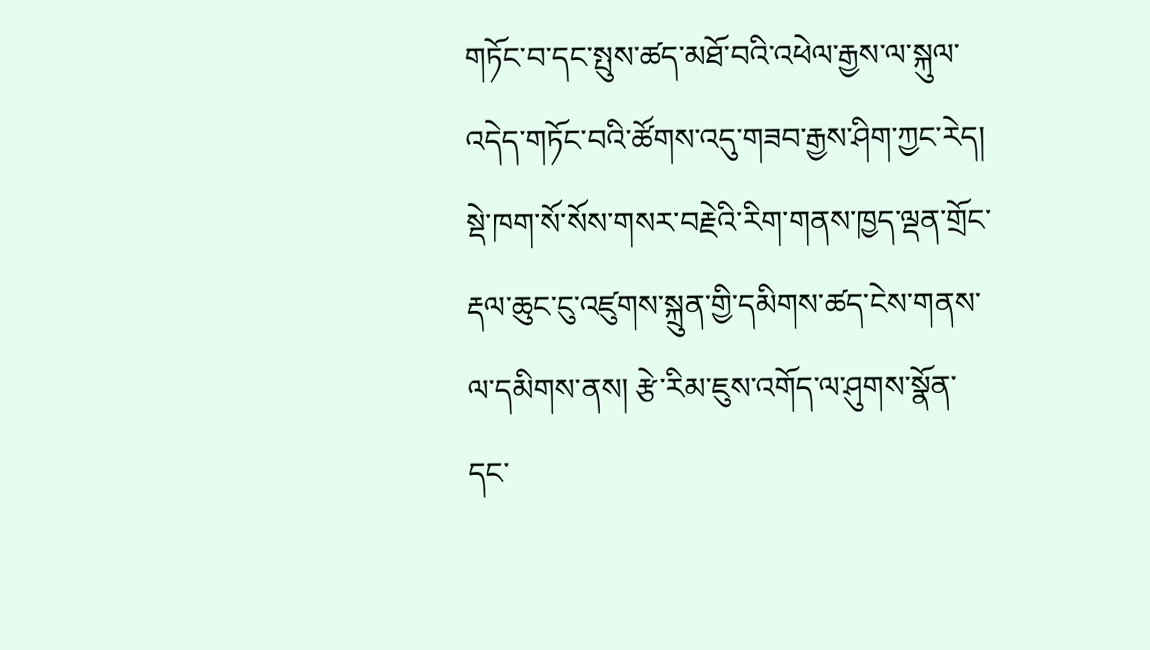གཏོང་བ་དང་སྤུས་ཚད་མཐོ་བའི་འཕེལ་རྒྱས་ལ་སྐུལ་འདེད་གཏོང་བའི་ཚོགས་འདུ་གཟབ་རྒྱས་ཤིག་ཀྱང་རེད། སྡེ་ཁག་སོ་སོས་གསར་བརྗེའི་རིག་གནས་ཁྱད་ལྡན་གྲོང་རྡལ་ཆུང་ངུ་འཛུགས་སྐྲུན་གྱི་དམིགས་ཚད་ངེས་གནས་ལ་དམིགས་ནས། རྩེ་རིམ་ཇུས་འགོད་ལ་ཤུགས་སྣོན་དང་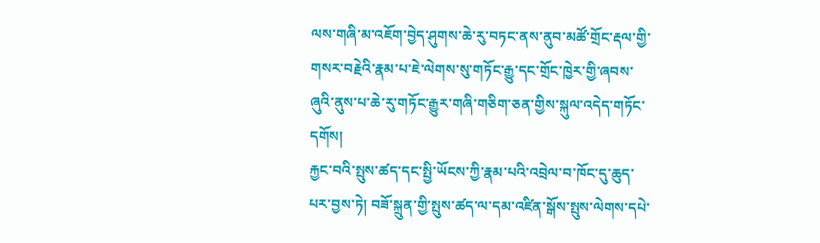ལས་གཞི་མ་འཇོག་བྱེད་ཤུགས་ཆེ་རུ་བཏང་ནས་ནུབ་མཚོ་གྲོང་རྡལ་གྱི་གསར་བརྗེའི་རྣམ་པ་ཇེ་ལེགས་སུ་གཏོང་རྒྱུ་དང་གྲོང་ཁྱེར་གྱི་ཞབས་ཞུའི་ནུས་པ་ཆེ་རུ་གཏོང་རྒྱུར་གཞི་གཅིག་ཅན་གྱིས་སྐུལ་འདེད་གཏོང་དགོས།
རྐྱང་བའི་སྤུས་ཚད་དང་སྤྱི་ཡོངས་ཀྱི་རྣམ་པའི་འབྲེལ་བ་ཁོང་དུ་ཆུད་པར་བྱས་ཏེ། བཟོ་སྐྲུན་གྱི་སྤུས་ཚད་ལ་དམ་འཛིན་སྒོས་སྤུས་ལེགས་དཔེ་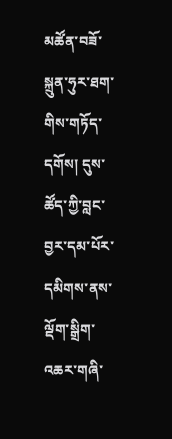མཚོན་བཟོ་སྐྲུན་ཧུར་ཐག་གིས་གཏོད་དགོས། དུས་ཚོད་ཀྱི་བླང་བྱར་དམ་པོར་དམིགས་ནས་ལྡོག་སྒྲིག་འཆར་གཞི་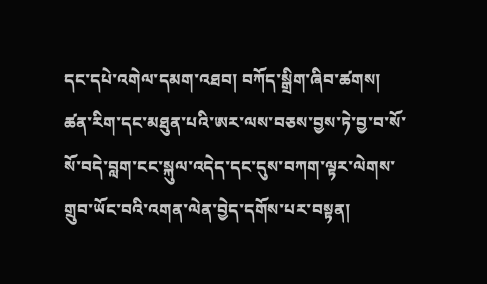དང་དཔེ་འགེལ་དམག་འཐབ། བཀོད་སྒྲིག་ཞིབ་ཚགས། ཚན་རིག་དང་མཐུན་པའི་ཨར་ལས་བཅས་བྱས་ཏེ་བྱ་བ་སོ་སོ་བདེ་བླག་ངང་སྐུལ་འདེད་དང་དུས་བཀག་ལྟར་ལེགས་གྲུབ་ཡོང་བའི་འགན་ལེན་བྱེད་དགོས་པར་བསྟན།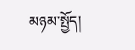མཉམ་སྤྱོད།